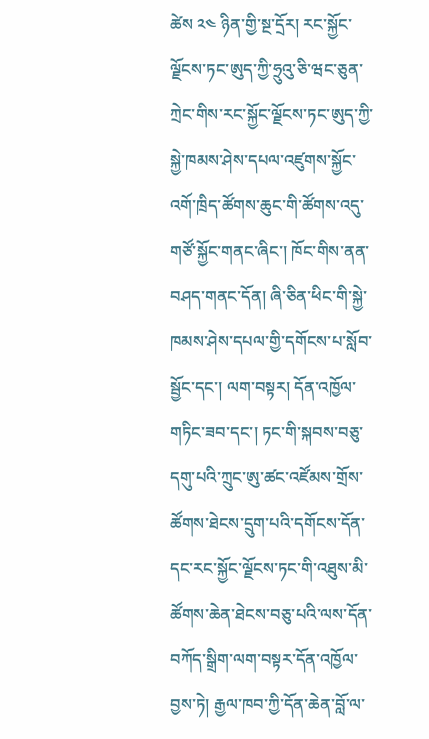ཚེས ༢༤ ཉིན་གྱི་སྔ་དྲོར། རང་སྐྱོང་ལྗོངས་ཏང་ཨུད་ཀྱི་ཧྲུའུ་ཅི་ཝང་ཅུན་ཀྲེང་གིས་རང་སྐྱོང་ལྗོངས་ཏང་ཨུད་ཀྱི་སྐྱེ་ཁམས་ཤེས་དཔལ་འཛུགས་སྐྱོང་འགོ་ཁྲིད་ཚོགས་ཆུང་གི་ཚོགས་འདུ་གཙོ་སྐྱོང་གནང་ཞིང་། ཁོང་གིས་ནན་བཤད་གནང་དོན། ཞི་ཅིན་ཕིང་གི་སྐྱེ་ཁམས་ཤེས་དཔལ་གྱི་དགོངས་པ་སློབ་སྦྱོང་དང་། ལག་བསྟར། དོན་འཁྱོལ་གཏིང་ཟབ་དང་། ཏང་གི་སྐབས་བཅུ་དགུ་པའི་ཀྲུང་ཨུ་ཚང་འཛོམས་གྲོས་ཚོགས་ཐེངས་དྲུག་པའི་དགོངས་དོན་དང་རང་སྐྱོང་ལྗོངས་ཏང་གི་འཐུས་མི་ཚོགས་ཆེན་ཐེངས་བཅུ་པའི་ལས་དོན་བཀོད་སྒྲིག་ལག་བསྟར་དོན་འཁྱོལ་བྱས་ཏེ། རྒྱལ་ཁབ་ཀྱི་དོན་ཆེན་བློ་ལ་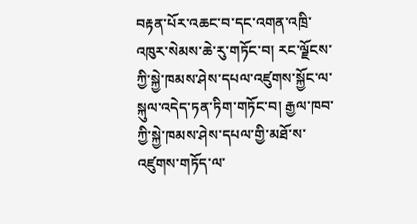བརྟན་པོར་འཆང་བ་དང་འགན་འཁྲི་འཁུར་སེམས་ཆེ་རུ་གཏོང་བ། རང་ལྗོངས་ཀྱི་སྐྱེ་ཁམས་ཤེས་དཔལ་འཛུགས་སྐྱོང་ལ་སྐུལ་འདེད་ཏན་ཏིག་གཏོང་བ། རྒྱལ་ཁབ་ཀྱི་སྐྱེ་ཁམས་ཤེས་དཔལ་གྱི་མཐོ་ས་འཛུགས་གཏོད་ལ་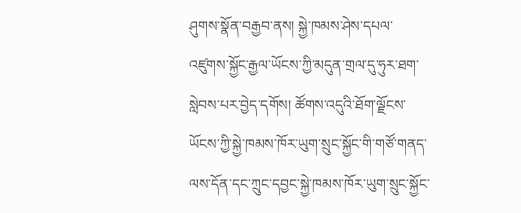ཤུགས་སྣོན་བརྒྱབ་ནས། སྐྱེ་ཁམས་ཤེས་དཔལ་འཛུགས་སྐྱོང་རྒྱལ་ཡོངས་ཀྱི་མདུན་གྲལ་དུ་ཧུར་ཐག་སླེབས་པར་བྱེད་དགོས། ཚོགས་འདུའི་ཐོག་ལྗོངས་ཡོངས་ཀྱི་སྐྱེ་ཁམས་ཁོར་ཡུག་སྲུང་སྐྱོང་གི་གཙོ་གནད་ལས་དོན་དང་ཀྲུང་དབྱང་སྐྱེ་ཁམས་ཁོར་ཡུག་སྲུང་སྐྱོང་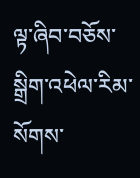ལྟ་ཞིབ་བཅོས་སྒྲིག་འཕེལ་རིམ་སོགས་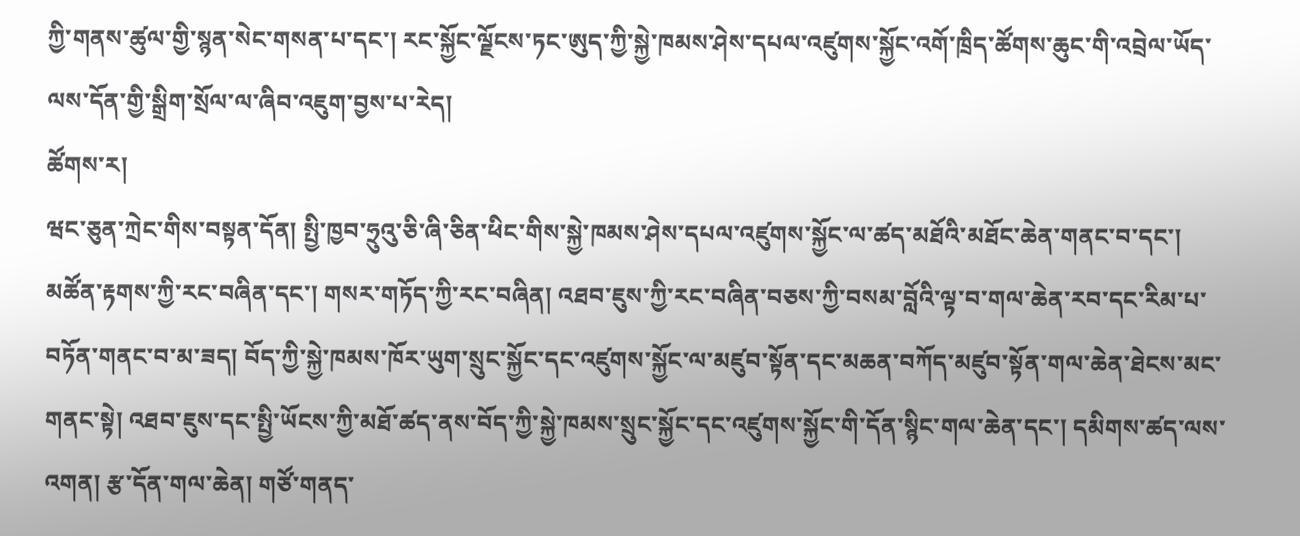ཀྱི་གནས་ཚུལ་གྱི་སྙན་སེང་གསན་པ་དང་། རང་སྐྱོང་ལྗོངས་ཏང་ཨུད་ཀྱི་སྐྱེ་ཁམས་ཤེས་དཔལ་འཛུགས་སྐྱོང་འགོ་ཁྲིད་ཚོགས་ཆུང་གི་འབྲེལ་ཡོད་ལས་དོན་གྱི་སྒྲིག་སྲོལ་ལ་ཞིབ་འཇུག་བྱས་པ་རེད།
ཚོགས་ར།
ཝང་ཅུན་ཀྲེང་གིས་བསྟན་དོན། སྤྱི་ཁྱབ་ཧྲུའུ་ཅི་ཞི་ཅིན་ཕིང་གིས་སྐྱེ་ཁམས་ཤེས་དཔལ་འཛུགས་སྐྱོང་ལ་ཚད་མཐོའི་མཐོང་ཆེན་གནང་བ་དང་། མཚོན་རྟགས་ཀྱི་རང་བཞིན་དང་། གསར་གཏོད་ཀྱི་རང་བཞིན། འཐབ་ཇུས་ཀྱི་རང་བཞིན་བཅས་ཀྱི་བསམ་བློའི་ལྟ་བ་གལ་ཆེན་རབ་དང་རིམ་པ་བཏོན་གནང་བ་མ་ཟད། བོད་ཀྱི་སྐྱེ་ཁམས་ཁོར་ཡུག་སྲུང་སྐྱོང་དང་འཛུགས་སྐྱོང་ལ་མཛུབ་སྟོན་དང་མཆན་བཀོད་མཛུབ་སྟོན་གལ་ཆེན་ཐེངས་མང་གནང་སྟེ། འཐབ་ཇུས་དང་སྤྱི་ཡོངས་ཀྱི་མཐོ་ཚད་ནས་བོད་ཀྱི་སྐྱེ་ཁམས་སྲུང་སྐྱོང་དང་འཛུགས་སྐྱོང་གི་དོན་སྙིང་གལ་ཆེན་དང་། དམིགས་ཚད་ལས་འགན། རྩ་དོན་གལ་ཆེན། གཙོ་གནད་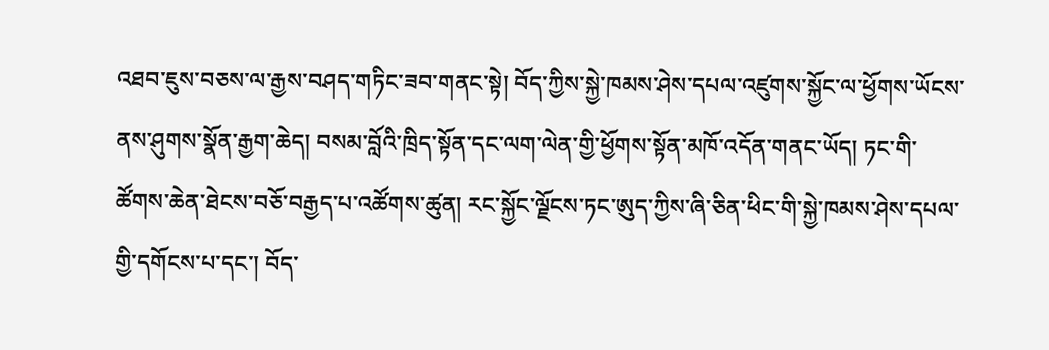འཐབ་ཇུས་བཅས་ལ་རྒྱས་བཤད་གཏིང་ཟབ་གནང་སྟེ། བོད་ཀྱིས་སྐྱེ་ཁམས་ཤེས་དཔལ་འཛུགས་སྐྱོང་ལ་ཕྱོགས་ཡོངས་ནས་ཤུགས་སྣོན་རྒྱག་ཆེད། བསམ་བློའི་ཁྲིད་སྟོན་དང་ལག་ལེན་གྱི་ཕྱོགས་སྟོན་མཁོ་འདོན་གནང་ཡོད། ཏང་གི་ཚོགས་ཆེན་ཐེངས་བཅོ་བརྒྱད་པ་འཚོགས་ཚུན། རང་སྐྱོང་ལྗོངས་ཏང་ཨུད་ཀྱིས་ཞི་ཅིན་ཕིང་གི་སྐྱེ་ཁམས་ཤེས་དཔལ་གྱི་དགོངས་པ་དང་། བོད་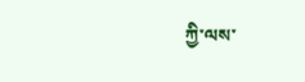ཀྱི་ལས་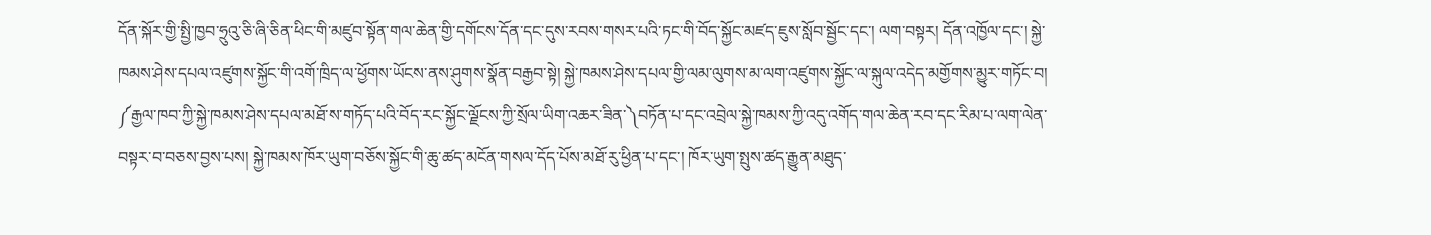དོན་སྐོར་གྱི་སྤྱི་ཁྱབ་ཧྲུའུ་ཅི་ཞི་ཅིན་ཕིང་གི་མཛུབ་སྟོན་གལ་ཆེན་གྱི་དགོངས་དོན་དང་དུས་རབས་གསར་པའི་ཏང་གི་བོད་སྐྱོང་མཛད་ཇུས་སློབ་སྦྱོང་དང་། ལག་བསྟར། དོན་འཁྱོལ་དང་། སྐྱེ་ཁམས་ཤེས་དཔལ་འཛུགས་སྐྱོང་གི་འགོ་ཁྲིད་ལ་ཕྱོགས་ཡོངས་ནས་ཤུགས་སྣོན་བརྒྱབ་སྟེ། སྐྱེ་ཁམས་ཤེས་དཔལ་གྱི་ལམ་ལུགས་མ་ལག་འཛུགས་སྐྱོང་ལ་སྐུལ་འདེད་མགྱོགས་མྱུར་གཏོང་བ། ༼རྒྱལ་ཁབ་ཀྱི་སྐྱེ་ཁམས་ཤེས་དཔལ་མཐོ་ས་གཏོད་པའི་བོད་རང་སྐྱོང་ལྗོངས་ཀྱི་སྲོལ་ཡིག་འཆར་ཟིན་༽བཏོན་པ་དང་འབྲེལ་སྐྱེ་ཁམས་ཀྱི་འདུ་འགོད་གལ་ཆེན་རབ་དང་རིམ་པ་ལག་ལེན་བསྟར་བ་བཅས་བྱས་པས། སྐྱེ་ཁམས་ཁོར་ཡུག་བཅོས་སྐྱོང་གི་ཆུ་ཚད་མངོན་གསལ་དོད་པོས་མཐོ་རུ་ཕྱིན་པ་དང་། ཁོར་ཡུག་སྤུས་ཚད་རྒྱུན་མཐུད་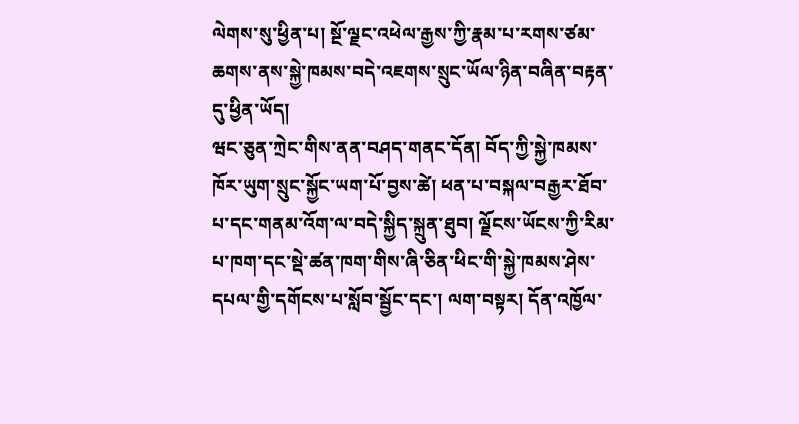ལེགས་སུ་ཕྱིན་པ། སྔོ་ལྗང་འཕེལ་རྒྱས་ཀྱི་རྣམ་པ་རགས་ཙམ་ཆགས་ནས་སྐྱེ་ཁམས་བདེ་འཇགས་སྲུང་ཡོལ་ཉིན་བཞིན་བརྟན་དུ་ཕྱིན་ཡོད།
ཝང་ཅུན་ཀྲེང་གིས་ནན་བཤད་གནང་དོན། བོད་ཀྱི་སྐྱེ་ཁམས་ཁོར་ཡུག་སྲུང་སྐྱོང་ཡག་པོ་བྱས་ཚེ། ཕན་པ་བསྐལ་བརྒྱར་ཐོབ་པ་དང་གནམ་འོག་ལ་བདེ་སྐྱིད་སྐྲུན་ཐུབ། ལྗོངས་ཡོངས་ཀྱི་རིམ་པ་ཁག་དང་སྡེ་ཚན་ཁག་གིས་ཞི་ཅིན་ཕིང་གི་སྐྱེ་ཁམས་ཤེས་དཔལ་གྱི་དགོངས་པ་སློབ་སྦྱོང་དང་། ལག་བསྟར། དོན་འཁྱོལ་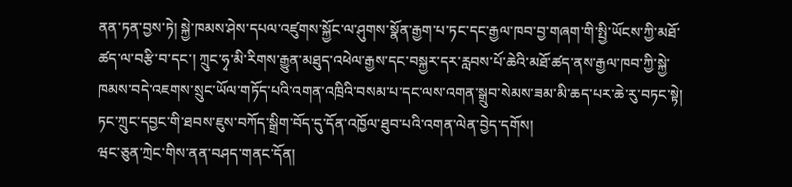ནན་ཏན་བྱས་ཏེ། སྐྱེ་ཁམས་ཤེས་དཔལ་འཛུགས་སྐྱོང་ལ་ཤུགས་སྣོན་རྒྱག་པ་ཏང་དང་རྒྱལ་ཁབ་བྱ་གཞག་གི་སྤྱི་ཡོངས་ཀྱི་མཐོ་ཚད་ལ་བརྩི་བ་དང་། ཀྲུང་ཧྭ་མི་རིགས་རྒྱུན་མཐུད་འཕེལ་རྒྱས་དང་བསྐྱར་དར་རླབས་པོ་ཆེའི་མཐོ་ཚད་ནས་རྒྱལ་ཁབ་ཀྱི་སྐྱེ་ཁམས་བདེ་འཇགས་སྲུང་ཡོལ་གཏོད་པའི་འགན་འཁྲིའི་བསམ་པ་དང་ལས་འགན་སྒྲུབ་སེམས་ཟམ་མི་ཆད་པར་ཆེ་རུ་བཏང་སྟེ། ཏང་ཀྲུང་དབྱང་གི་ཐབས་ཇུས་བཀོད་སྒྲིག་བོད་དུ་དོན་འཁྱོལ་ཐུབ་པའི་འགན་ལེན་བྱེད་དགོས།
ཝང་ཅུན་ཀྲེང་གིས་ནན་བཤད་གནང་དོན།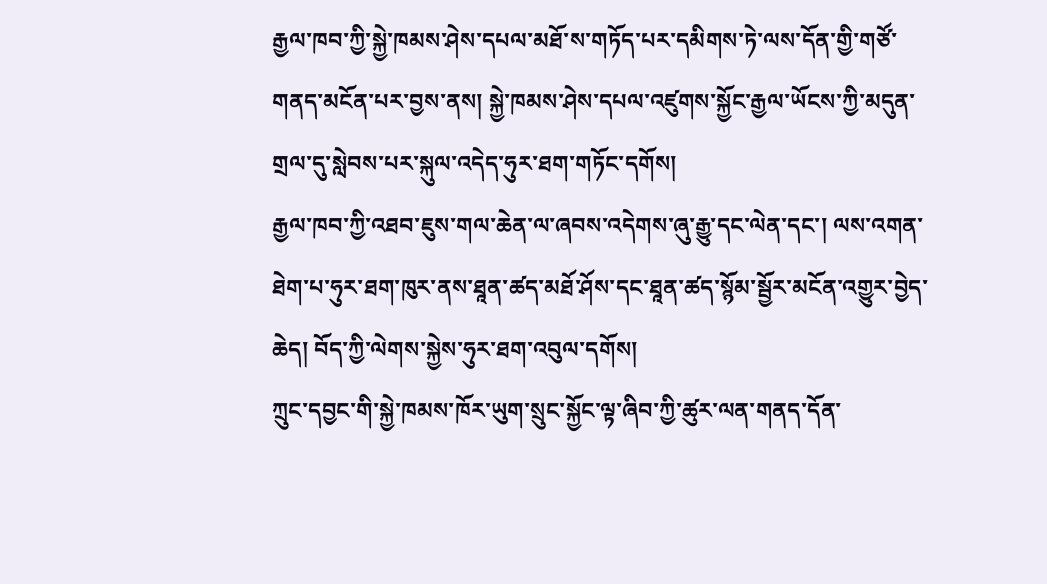རྒྱལ་ཁབ་ཀྱི་སྐྱེ་ཁམས་ཤེས་དཔལ་མཐོ་ས་གཏོད་པར་དམིགས་ཏེ་ལས་དོན་གྱི་གཙོ་གནད་མངོན་པར་བྱས་ནས། སྐྱེ་ཁམས་ཤེས་དཔལ་འཛུགས་སྐྱོང་རྒྱལ་ཡོངས་ཀྱི་མདུན་གྲལ་དུ་སླེབས་པར་སྐུལ་འདེད་ཧུར་ཐག་གཏོང་དགོས།
རྒྱལ་ཁབ་ཀྱི་འཐབ་ཇུས་གལ་ཆེན་ལ་ཞབས་འདེགས་ཞུ་རྒྱུ་དང་ལེན་དང་། ལས་འགན་ཐེག་པ་ཧུར་ཐག་ཁུར་ནས་ཐཱན་ཚད་མཐོ་ཤོས་དང་ཐཱན་ཚད་སྙོམ་སྦྱོར་མངོན་འགྱུར་བྱེད་ཆེད། བོད་ཀྱི་ལེགས་སྐྱེས་ཧུར་ཐག་འབུལ་དགོས།
ཀྲུང་དབྱང་གི་སྐྱེ་ཁམས་ཁོར་ཡུག་སྲུང་སྐྱོང་ལྟ་ཞིབ་ཀྱི་ཚུར་ལན་གནད་དོན་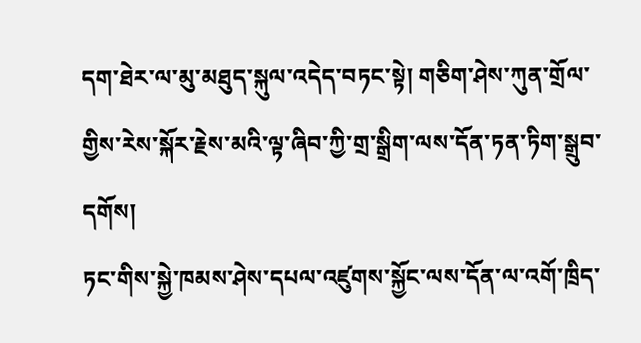དག་ཐེར་ལ་མུ་མཐུད་སྐུལ་འདེད་བཏང་སྟེ། གཅིག་ཤེས་ཀུན་གྲོལ་གྱིས་རེས་སྐོར་རྗེས་མའི་ལྟ་ཞིབ་ཀྱི་གྲ་སྒྲིག་ལས་དོན་ཏན་ཏིག་སྒྲུབ་དགོས།
ཏང་གིས་སྐྱེ་ཁམས་ཤེས་དཔལ་འཛུགས་སྐྱོང་ལས་དོན་ལ་འགོ་ཁྲིད་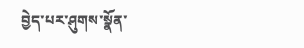བྱེད་པར་ཤུགས་སྣོན་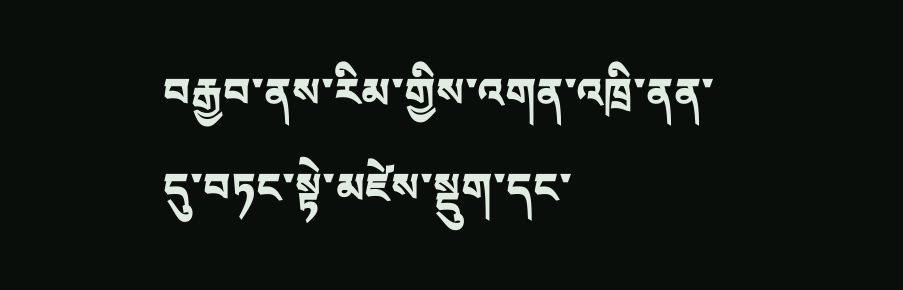བརྒྱབ་ནས་རིམ་གྱིས་འགན་འཁྲི་ནན་དུ་བཏང་སྟེ་མཛེས་སྡུག་དང་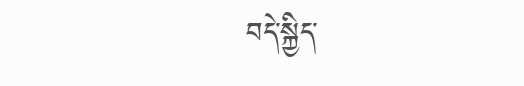བདེ་སྐྱིད་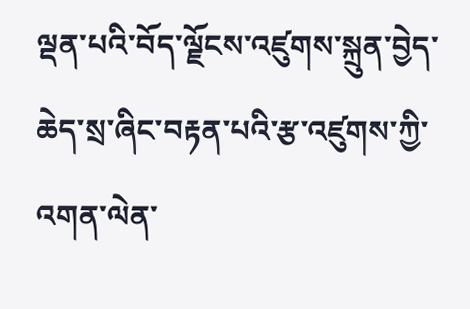ལྡན་པའི་བོད་ལྗོངས་འཛུགས་སྐྲུན་བྱེད་ཆེད་སྲ་ཞིང་བརྟན་པའི་རྩ་འཛུགས་ཀྱི་འགན་ལེན་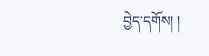བྱེད་དགོས། །